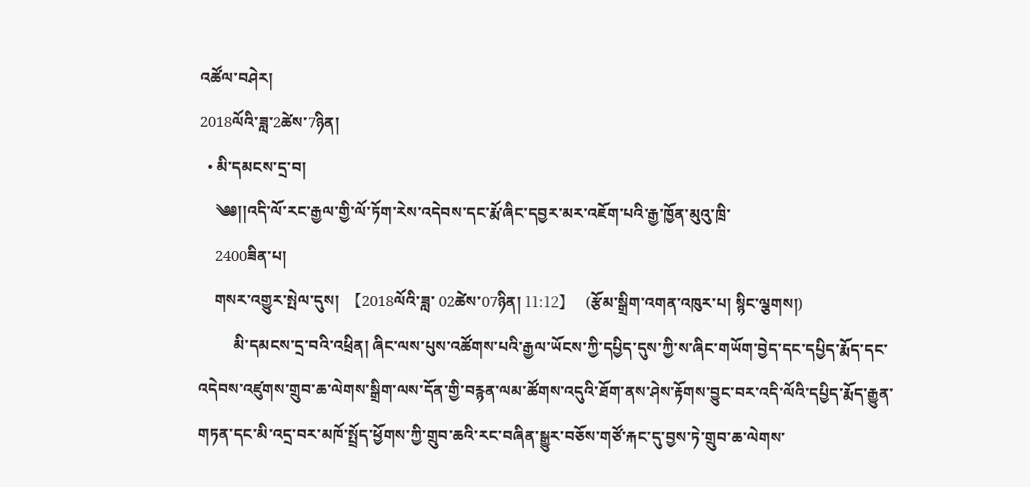འཚོལ་བཤེར།
2018ལོའི་ཟླ་2ཚེས་7ཉིན།
  • མི་དམངས་དྲ་བ།
    ༄༅།།འདི་ལོ་རང་རྒྱལ་གྱི་ལོ་ཏོག་རེས་འདེབས་དང་རྨོ་ཞིང་དབྱར་མར་འཇོག་པའི་རྒྱ་ཁྱོན་མུའུ་ཁྲི་
    2400ཟིན་པ།
    གསར་འགྱུར་སྤེལ་དུས།  【2018ལོའི་ཟླ་ 02ཚེས་07ཉིན། 11:12】   (རྩོམ་སྒྲིག་འགན་འཁུར་པ། སྙིང་ལྕགས།)
         མི་དམངས་དྲ་བའི་འཕྲིན། ཞིང་ལས་པུས་འཚོགས་པའི་རྒྱལ་ཡོངས་ཀྱི་དཔྱིད་དུས་ཀྱི་ས་ཞིང་གཡོག་བྱེད་དང་དཔྱིད་རྨོད་དང་འདེབས་འཛུགས་གྲུབ་ཆ་ལེགས་སྒྲིག་ལས་དོན་གྱི་བརྙན་ལམ་ཚོགས་འདུའི་ཐོག་ནས་ཤེས་རྟོགས་བྱུང་བར་འདི་ལོའི་དཔྱིད་རྨོད་རྒྱུན་གཏན་དང་མི་འདྲ་བར་མཁོ་སྤྲོད་ཕྱོགས་ཀྱི་གྲུབ་ཆའི་རང་བཞིན་སྒྱུར་བཅོས་གཙོ་རྐང་དུ་བྱས་ཏེ་གྲུབ་ཆ་ལེགས་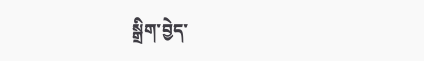སྒྲིག་བྱེད་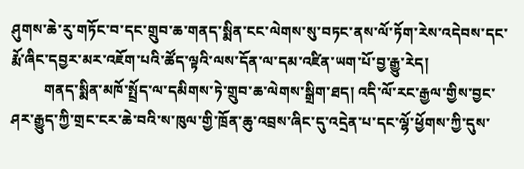ཤུགས་ཆེ་རུ་གཏོང་བ་དང་གྲུབ་ཆ་གནད་སྨིན་ངང་ལེགས་སུ་བཏང་ནས་ལོ་ཏོག་རེས་འདེབས་དང་རྨོ་ཞིང་དབྱར་མར་འཇོག་པའི་ཚོད་ལྟའི་ལས་དོན་ལ་དམ་འཛིན་ཡག་པོ་བྱ་རྒྱུ་རེད།
         གནད་སྨིན་མཁོ་སྤྲོད་ལ་དམིགས་ཏེ་གྲུབ་ཆ་ལེགས་སྒྲིག་ཐད། འདི་ལོ་རང་རྒྱལ་གྱིས་བྱང་ཤར་རྒྱུད་ཀྱི་གྲང་ངར་ཆེ་བའི་ས་ཁུལ་གྱི་ཁྲོན་ཆུ་འབྲས་ཞིང་དུ་འདྲེན་པ་དང་ལྷོ་ཕྱོགས་ཀྱི་དུས་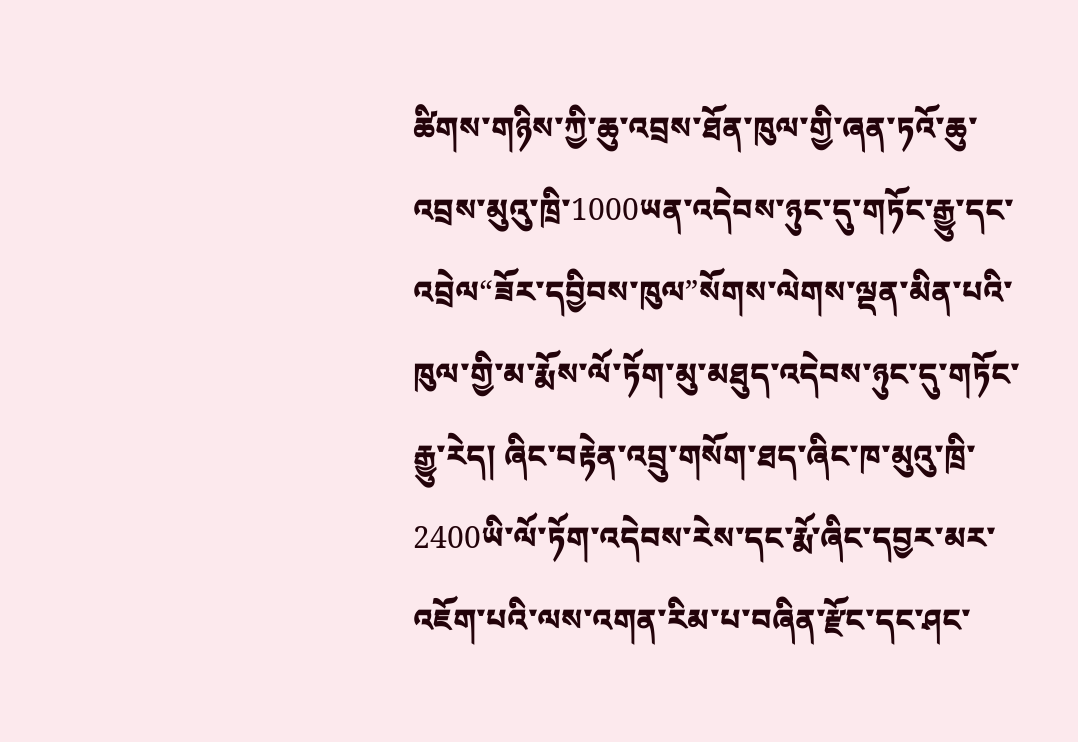ཚིགས་གཉིས་ཀྱི་ཆུ་འབྲས་ཐོན་ཁུལ་གྱི་ཞན་ཏའོ་ཆུ་འབྲས་མུའུ་ཁྲི་1000ཡན་འདེབས་ཉུང་དུ་གཏོང་རྒྱུ་དང་འབྲེལ“ཟོར་དབྱིབས་ཁུལ”སོགས་ལེགས་ལྡན་མིན་པའི་ཁུལ་གྱི་མ་རྨོས་ལོ་ཏོག་མུ་མཐུད་འདེབས་ཉུང་དུ་གཏོང་རྒྱུ་རེད། ཞིང་བརྟེན་འབྲུ་གསོག་ཐད་ཞིང་ཁ་མུའུ་ཁྲི་2400ཡི་ལོ་ཏོག་འདེབས་རེས་དང་རྨོ་ཞིང་དབྱར་མར་འཇོག་པའི་ལས་འགན་རིམ་པ་བཞིན་རྫོང་དང་ཤང་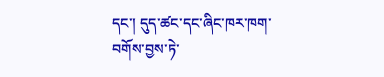དང་། དུད་ཚང་དང་ཞིང་ཁར་ཁག་བགོས་བྱས་ཏེ་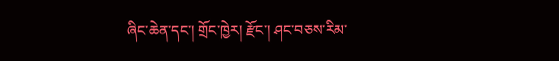ཞིང་ཆེན་དང་། གྲོང་ཁྱེར། རྫོང་། ཤང་བཅས་རིམ་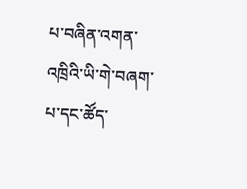པ་བཞིན་འགན་འཁྲིའི་ཡི་གེ་བཞག་པ་དང་ཚོད་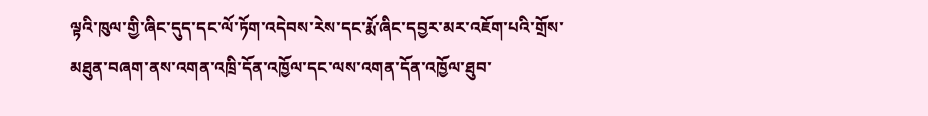ལྟའི་ཁུལ་གྱི་ཞིང་དུད་དང་ལོ་ཏོག་འདེབས་རེས་དང་རྨོ་ཞིང་དབྱར་མར་འཇོག་པའི་གྲོས་མཐུན་བཞག་ནས་འགན་འཁྲི་དོན་འཁྱོལ་དང་ལས་འགན་དོན་འཁྱོལ་ཐུབ་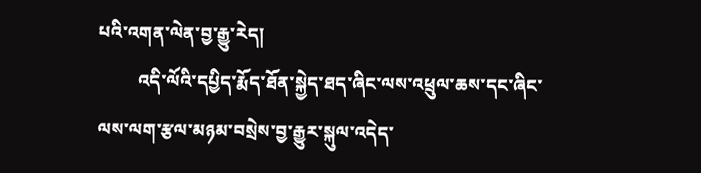པའི་འགན་ལེན་བྱ་རྒྱུ་རེད།
         འདི་ལོའི་དཔྱིད་རྨོད་ཐོན་སྐྱེད་ཐད་ཞིང་ལས་འཕྲུལ་ཆས་དང་ཞིང་ལས་ལག་རྩལ་མཉམ་བསྲེས་བྱ་རྒྱུར་སྐུལ་འདེད་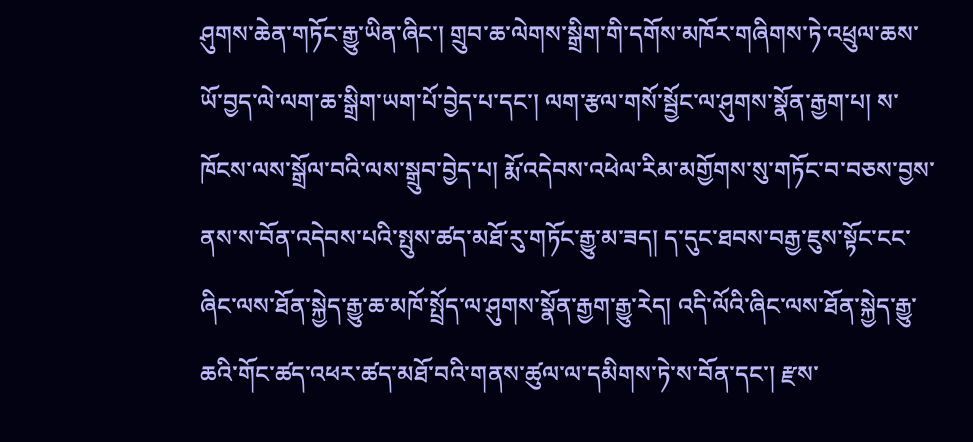ཤུགས་ཆེན་གཏོང་རྒྱུ་ཡིན་ཞིང་། གྲུབ་ཆ་ལེགས་སྒྲིག་གི་དགོས་མཁོར་གཞིགས་ཏེ་འཕྲུལ་ཆས་ཡོ་བྱད་ལེ་ལག་ཆ་སྒྲིག་ཡག་པོ་བྱེད་པ་དང་། ལག་རྩལ་གསོ་སྦྱོང་ལ་ཤུགས་སྣོན་རྒྱག་པ། ས་ཁོངས་ལས་སྒྲོལ་བའི་ལས་སྒྲུབ་བྱེད་པ། རྨོ་འདེབས་འཕེལ་རིམ་མགྱོགས་སུ་གཏོང་བ་བཅས་བྱས་ནས་ས་བོན་འདེབས་པའི་སྤུས་ཚད་མཐོ་རུ་གཏོང་རྒྱུ་མ་ཟད། ད་དུང་ཐབས་བརྒྱ་ཇུས་སྟོང་ངང་ཞིང་ལས་ཐོན་སྐྱེད་རྒྱུ་ཆ་མཁོ་སྤྲོད་ལ་ཤུགས་སྣོན་རྒྱག་རྒྱུ་རེད། འདི་ལོའི་ཞིང་ལས་ཐོན་སྐྱེད་རྒྱུ་ཆའི་གོང་ཚད་འཕར་ཚད་མཐོ་བའི་གནས་ཚུལ་ལ་དམིགས་ཏེ་ས་བོན་དང་། རྫས་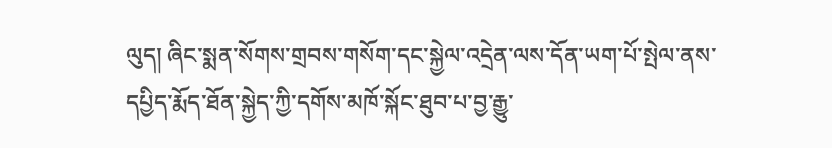ལུད། ཞིང་སྨན་སོགས་གྲབས་གསོག་དང་སྐྱེལ་འདྲེན་ལས་དོན་ཡག་པོ་སྤེལ་ནས་དཔྱིད་རྨོད་ཐོན་སྐྱེད་ཀྱི་དགོས་མཁོ་སྐོང་ཐུབ་པ་བྱ་རྒྱུ་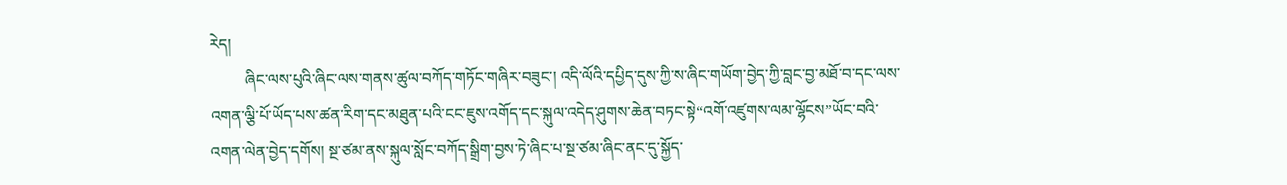རེད།
         ཞིང་ལས་པུའི་ཞིང་ལས་གནས་ཚུལ་བཀོད་གཏོང་གཞིར་བཟུང་། འདི་ལོའི་དཔྱིད་དུས་ཀྱི་ས་ཞིང་གཡོག་བྱེད་ཀྱི་བླང་བྱ་མཐོ་བ་དང་ལས་འགན་ལྕི་པོ་ཡོད་པས་ཚན་རིག་དང་མཐུན་པའི་ངང་ཇུས་འགོད་དང་སྐུལ་འདེད་ཤུགས་ཆེན་བཏང་སྟེ“འགོ་འཛུགས་ལམ་ལྷོངས”ཡོང་བའི་འགན་ལེན་བྱེད་དགོས། སྔ་ཙམ་ནས་སྐུལ་སློང་བཀོད་སྒྲིག་བྱས་ཏེ་ཞིང་པ་སྔ་ཙམ་ཞིང་ནང་དུ་སྐྱོད་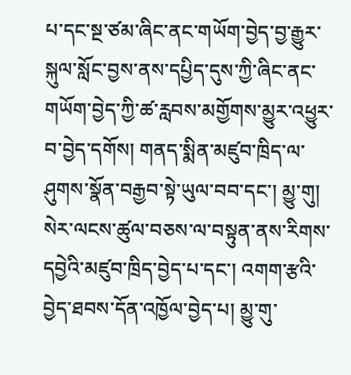པ་དང་སྔ་ཙམ་ཞིང་ནང་གཡོག་བྱེད་བྱ་རྒྱུར་སྐུལ་སློང་བྱས་ནས་དཔྱིད་དུས་ཀྱི་ཞིང་ནང་གཡོག་བྱེད་ཀྱི་ཚ་རླབས་མགྱོགས་མྱུར་འཕྱུར་བ་བྱེད་དགོས། གནད་སྨིན་མཛུབ་ཁྲིད་ལ་ཤུགས་སྣོན་བརྒྱབ་སྟེ་ཡུལ་བབ་དང་། མྱུ་གུ། སེར་ལངས་ཚུལ་བཅས་ལ་བསྟུན་ནས་རིགས་དབྱེའི་མཛུབ་ཁྲིད་བྱེད་པ་དང་། འགག་རྩའི་བྱེད་ཐབས་དོན་འཁྱོལ་བྱེད་པ། མྱུ་གུ་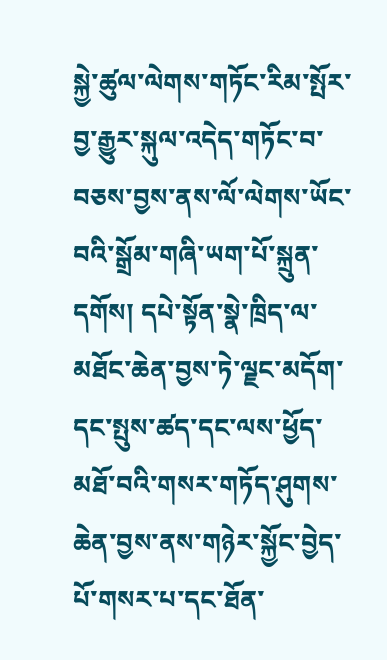སྐྱེ་ཚུལ་ལེགས་གཏོང་རིམ་སྤོར་བྱ་རྒྱུར་སྐུལ་འདེད་གཏོང་བ་བཅས་བྱས་ནས་ལོ་ལེགས་ཡོང་བའི་སྒྲོམ་གཞི་ཡག་པོ་སྐྲུན་དགོས། དཔེ་སྟོན་སྣེ་ཁྲིད་ལ་མཐོང་ཆེན་བྱས་ཏེ་ལྗང་མདོག་དང་སྤུས་ཚད་དང་ལས་ཕྱོད་མཐོ་བའི་གསར་གཏོད་ཤུགས་ཆེན་བྱས་ནས་གཉེར་སྐྱོང་བྱེད་པོ་གསར་པ་དང་ཐོན་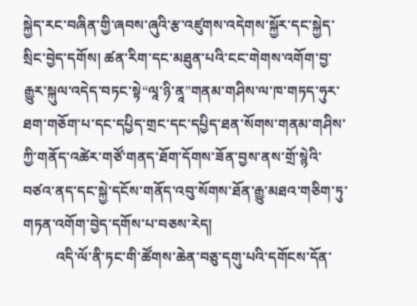སྐྱེད་རང་བཞིན་གྱི་ཞབས་ཞུའི་རྩ་འཛུགས་འདེགས་སྐྱོར་དང་སྐྱེད་སྲིང་བྱེད་དགོས། ཚན་རིག་དང་མཐུན་པའི་ངང་གེགས་འགོག་བྱ་རྒྱུར་སྐུལ་འདེད་བཏང་སྟེ“ལཱ་ཉི་ནཱ”གནམ་གཤིས་ལ་ཁ་གཏད་ཧུར་ཐག་གཅོག་པ་དང་དཔྱིད་གྲང་དང་དཔྱིད་ཐན་སོགས་གནམ་གཤིས་ཀྱི་གནོད་འཚེར་གཙོ་གནད་ཐོག་དོགས་ཟོན་བྱས་ནས་གྲོ་སྙེའི་བཙའ་ནད་དང་སྐྱེ་དངོས་གནོད་འབུ་སོགས་ཐོན་རྒྱུ་མཐའ་གཅིག་ཏུ་གཏན་འགོག་བྱེད་དགོས་པ་བཅས་རེད།
         འདི་ལོ་ནི་ཏང་གི་ཚོགས་ཆེན་བཅུ་དགུ་པའི་དགོངས་དོན་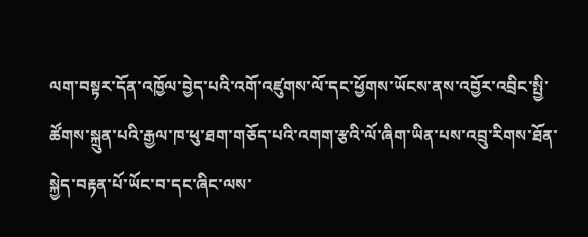ལག་བསྟར་དོན་འཁྱོལ་བྱེད་པའི་འགོ་འཛུགས་ལོ་དང་ཕྱོགས་ཡོངས་ནས་འབྱོར་འབྲིང་སྤྱི་ཚོགས་སྐྲུན་པའི་རྒྱལ་ཁ་ཕུ་ཐག་གཅོད་པའི་འགག་རྩའི་ལོ་ཞིག་ཡིན་པས་འབྲུ་རིགས་ཐོན་སྐྱེད་བརྟན་པོ་ཡོང་བ་དང་ཞིང་ལས་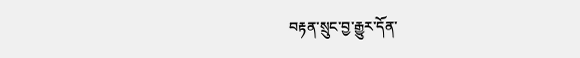བརྟན་སྲུང་བྱ་རྒྱུར་དོན་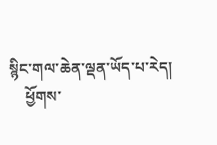སྙིང་གལ་ཆེན་ལྡན་ཡོད་པ་རེད།
    ཕྱོགས་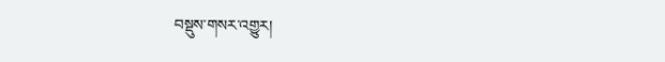བསྡུས་གསར་འགྱུར།